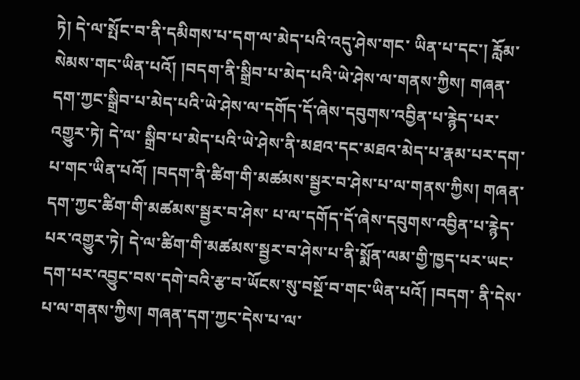ཏེ། དེ་ལ་སྤོང་བ་ནི་དམིགས་པ་དག་ལ་མེད་པའི་འདུ་ཤེས་གང་ ཡིན་པ་དང་། རློམ་སེམས་གང་ཡིན་པའོ། །བདག་ནི་སྒྲིབ་པ་མེད་པའི་ཡེ་ཤེས་ལ་གནས་ཀྱིས། གཞན་དག་ཀྱང་སྒྲིབ་པ་མེད་པའི་ཡེ་ཤེས་ལ་དགོད་དོ་ཞེས་དབུགས་འབྱིན་པ་རྙེད་པར་འགྱུར་ཏེ། དེ་ལ་ སྒྲིབ་པ་མེད་པའི་ཡེ་ཤེས་ནི་མཐའ་དང་མཐའ་མེད་པ་རྣམ་པར་དག་པ་གང་ཡིན་པའོ། །བདག་ནི་ཚིག་གི་མཚམས་སྦྱར་བ་ཤེས་པ་ལ་གནས་ཀྱིས། གཞན་དག་ཀྱང་ཚིག་གི་མཚམས་སྦྱར་བ་ཤེས་ པ་ལ་དགོད་དོ་ཞེས་དབུགས་འབྱིན་པ་རྙེད་པར་འགྱུར་ཏེ། དེ་ལ་ཚིག་གི་མཚམས་སྦྱར་བ་ཤེས་པ་ནི་སྨོན་ལམ་གྱི་ཁྱད་པར་ཡང་དག་པར་འབྱུང་བས་དགེ་བའི་རྩ་བ་ཡོངས་སུ་བསྔོ་བ་གང་ཡིན་པའོ། །བདག་ ནི་དེས་པ་ལ་གནས་ཀྱིས། གཞན་དག་ཀྱང་དེས་པ་ལ་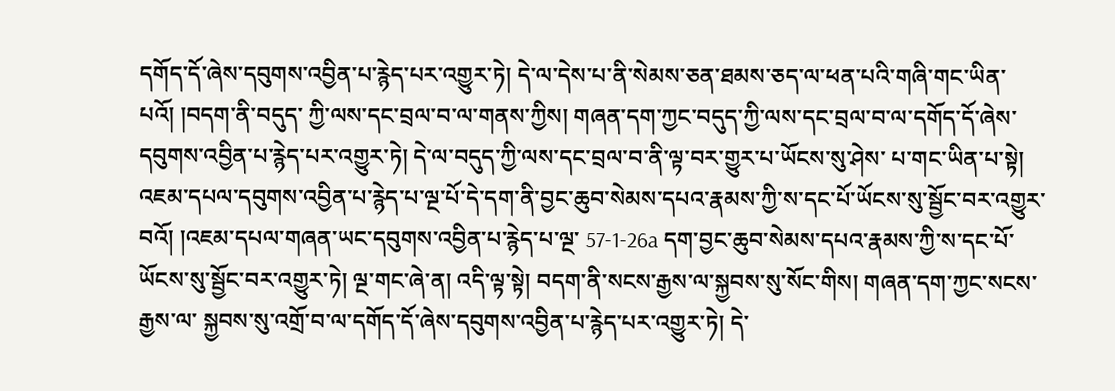དགོད་དོ་ཞེས་དབུགས་འབྱིན་པ་རྙེད་པར་འགྱུར་ཏེ། དེ་ལ་དེས་པ་ནི་སེམས་ཅན་ཐམས་ཅད་ལ་ཕན་པའི་གཞི་གང་ཡིན་པའོ། །བདག་ནི་བདུད་ ཀྱི་ལས་དང་བྲལ་བ་ལ་གནས་ཀྱིས། གཞན་དག་ཀྱང་བདུད་ཀྱི་ལས་དང་བྲལ་བ་ལ་དགོད་དོ་ཞེས་དབུགས་འབྱིན་པ་རྙེད་པར་འགྱུར་ཏེ། དེ་ལ་བདུད་ཀྱི་ལས་དང་བྲལ་བ་ནི་ལྟ་བར་གྱུར་པ་ཡོངས་སུ་ཤེས་ པ་གང་ཡིན་པ་སྟེ། འཇམ་དཔལ་དབུགས་འབྱིན་པ་རྙེད་པ་ལྔ་པོ་དེ་དག་ནི་བྱང་ཆུབ་སེམས་དཔའ་རྣམས་ཀྱི་ས་དང་པོ་ཡོངས་སུ་སྦྱོང་བར་འགྱུར་བའོ། །འཇམ་དཔལ་གཞན་ཡང་དབུགས་འབྱིན་པ་རྙེད་པ་ལྔ་ 57-1-26a དག་བྱང་ཆུབ་སེམས་དཔའ་རྣམས་ཀྱི་ས་དང་པོ་ཡོངས་སུ་སྦྱོང་བར་འགྱུར་ཏེ། ལྔ་གང་ཞེ་ན། འདི་ལྟ་སྟེ། བདག་ནི་སངས་རྒྱས་ལ་སྐྱབས་སུ་སོང་གིས། གཞན་དག་ཀྱང་སངས་རྒྱས་ལ་ སྐྱབས་སུ་འགྲོ་བ་ལ་དགོད་དོ་ཞེས་དབུགས་འབྱིན་པ་རྙེད་པར་འགྱུར་ཏེ། དེ་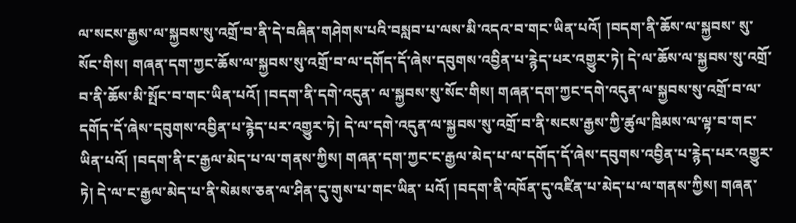ལ་སངས་རྒྱས་ལ་སྐྱབས་སུ་འགྲོ་བ་ནི་དེ་བཞིན་གཤེགས་པའི་བསླབ་པ་ལས་མི་འདའ་བ་གང་ཡིན་པའོ། །བདག་ནི་ཆོས་ལ་སྐྱབས་ སུ་སོང་གིས། གཞན་དག་ཀྱང་ཆོས་ལ་སྐྱབས་སུ་འགྲོ་བ་ལ་དགོད་དོ་ཞེས་དབུགས་འབྱིན་པ་རྙེད་པར་འགྱུར་ཏེ། དེ་ལ་ཆོས་ལ་སྐྱབས་སུ་འགྲོ་བ་ནི་ཆོས་མི་སྤོང་བ་གང་ཡིན་པའོ། །བདག་ནི་དགེ་འདུན་ ལ་སྐྱབས་སུ་སོང་གིས། གཞན་དག་ཀྱང་དགེ་འདུན་ལ་སྐྱབས་སུ་འགྲོ་བ་ལ་དགོད་དོ་ཞེས་དབུགས་འབྱིན་པ་རྙེད་པར་འགྱུར་ཏེ། དེ་ལ་དགེ་འདུན་ལ་སྐྱབས་སུ་འགྲོ་བ་ནི་སངས་རྒྱས་ཀྱི་ཚུལ་ཁྲིམས་ལ་ལྟ་བ་གང་ ཡིན་པའོ། །བདག་ནི་ང་རྒྱལ་མེད་པ་ལ་གནས་ཀྱིས། གཞན་དག་ཀྱང་ང་རྒྱལ་མེད་པ་ལ་དགོད་དོ་ཞེས་དབུགས་འབྱིན་པ་རྙེད་པར་འགྱུར་ཏེ། དེ་ལ་ང་རྒྱལ་མེད་པ་ནི་སེམས་ཅན་ལ་ཤིན་དུ་གུས་པ་གང་ཡིན་ པའོ། །བདག་ནི་འཁོན་དུ་འཛིན་པ་མེད་པ་ལ་གནས་ཀྱིས། གཞན་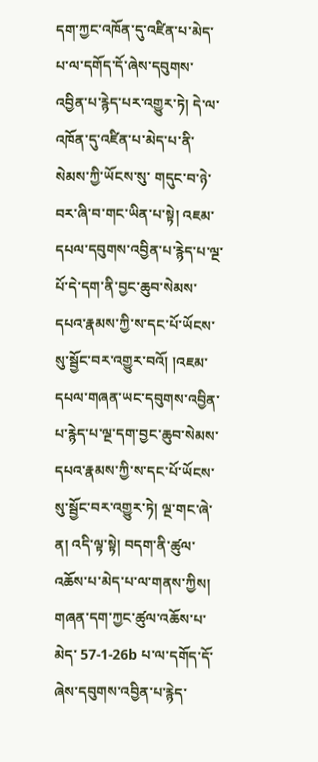དག་ཀྱང་འཁོན་དུ་འཛིན་པ་མེད་པ་ལ་དགོད་དོ་ཞེས་དབུགས་འབྱིན་པ་རྙེད་པར་འགྱུར་ཏེ། དེ་ལ་འཁོན་དུ་འཛིན་པ་མེད་པ་ནི་སེམས་ཀྱི་ཡོངས་སུ་ གདུང་བ་ཉེ་བར་ཞི་བ་གང་ཡིན་པ་སྟེ། འཇམ་དཔལ་དབུགས་འབྱིན་པ་རྙེད་པ་ལྔ་པོ་དེ་དག་ནི་བྱང་ཆུབ་སེམས་དཔའ་རྣམས་ཀྱི་ས་དང་པོ་ཡོངས་སུ་སྦྱོང་བར་འགྱུར་བའོ། །འཇམ་དཔལ་གཞན་ཡང་དབུགས་འབྱིན་ པ་རྙེད་པ་ལྔ་དག་བྱང་ཆུབ་སེམས་དཔའ་རྣམས་ཀྱི་ས་དང་པོ་ཡོངས་སུ་སྦྱོང་བར་འགྱུར་ཏེ། ལྔ་གང་ཞེ་ན། འདི་ལྟ་སྟེ། བདག་ནི་ཚུལ་འཆོས་པ་མེད་པ་ལ་གནས་ཀྱིས། གཞན་དག་ཀྱང་ཚུལ་འཆོས་པ་མེད་ 57-1-26b པ་ལ་དགོད་དོ་ཞེས་དབུགས་འབྱིན་པ་རྙེད་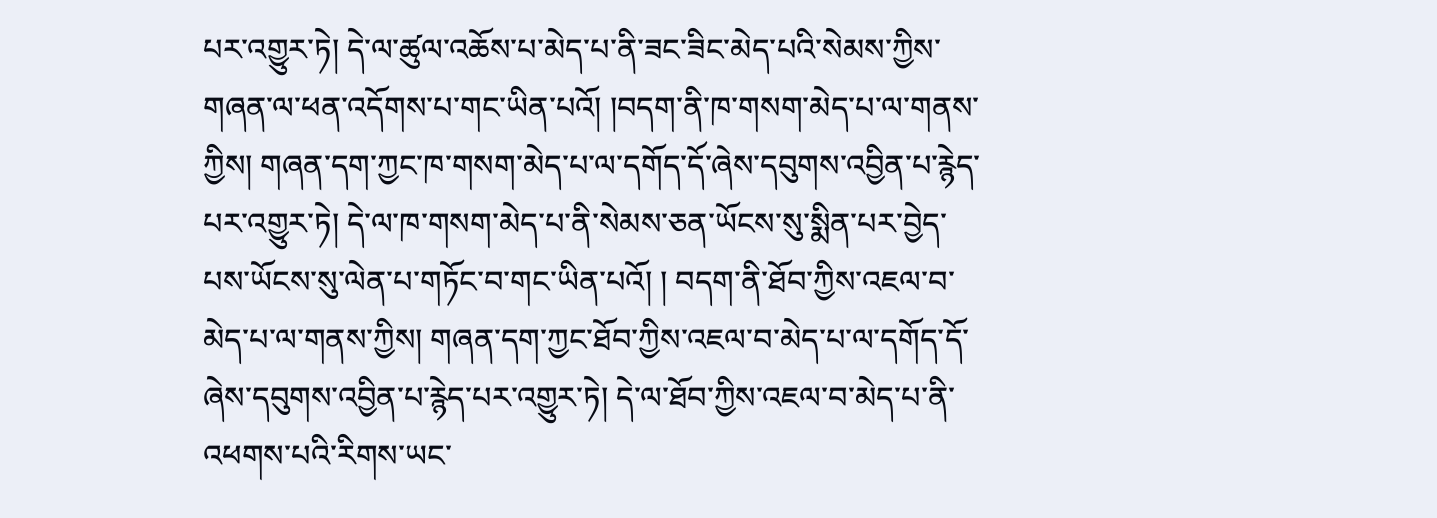པར་འགྱུར་ཏེ། དེ་ལ་ཚུལ་འཆོས་པ་མེད་པ་ནི་ཟང་ཟིང་མེད་པའི་སེམས་ཀྱིས་གཞན་ལ་ཕན་འདོགས་པ་གང་ཡིན་པའོ། །བདག་ནི་ཁ་གསག་མེད་པ་ལ་གནས་ཀྱིས། གཞན་དག་ཀྱང་ཁ་གསག་མེད་པ་ལ་དགོད་དོ་ཞེས་དབུགས་འབྱིན་པ་རྙེད་པར་འགྱུར་ཏེ། དེ་ལ་ཁ་གསག་མེད་པ་ནི་སེམས་ཅན་ཡོངས་སུ་སྨིན་པར་བྱེད་པས་ཡོངས་སུ་ལེན་པ་གཏོང་བ་གང་ཡིན་པའོ། ། བདག་ནི་ཐོབ་ཀྱིས་འཇལ་བ་མེད་པ་ལ་གནས་ཀྱིས། གཞན་དག་ཀྱང་ཐོབ་ཀྱིས་འཇལ་བ་མེད་པ་ལ་དགོད་དོ་ཞེས་དབུགས་འབྱིན་པ་རྙེད་པར་འགྱུར་ཏེ། དེ་ལ་ཐོབ་ཀྱིས་འཇལ་བ་མེད་པ་ནི་འཕགས་པའི་རིགས་ཡང་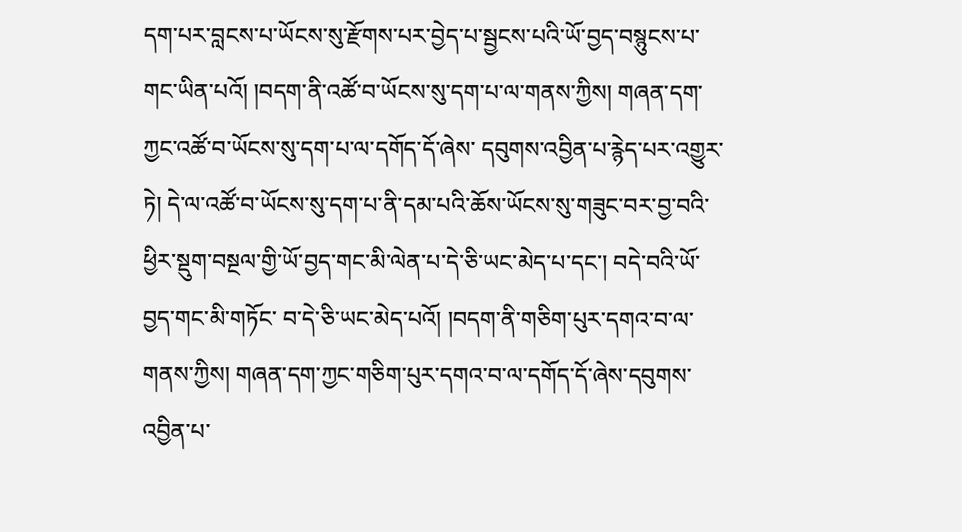དག་པར་བླངས་པ་ཡོངས་སུ་རྫོགས་པར་བྱེད་པ་སྦྱངས་པའི་ཡོ་བྱད་བསྙུངས་པ་གང་ཡིན་པའོ། །བདག་ནི་འཚོ་བ་ཡོངས་སུ་དག་པ་ལ་གནས་ཀྱིས། གཞན་དག་ཀྱང་འཚོ་བ་ཡོངས་སུ་དག་པ་ལ་དགོད་དོ་ཞེས་ དབུགས་འབྱིན་པ་རྙེད་པར་འགྱུར་ཏེ། དེ་ལ་འཚོ་བ་ཡོངས་སུ་དག་པ་ནི་དམ་པའི་ཆོས་ཡོངས་སུ་གཟུང་བར་བྱ་བའི་ཕྱིར་སྡུག་བསྔལ་གྱི་ཡོ་བྱད་གང་མི་ལེན་པ་དེ་ཅི་ཡང་མེད་པ་དང་། བདེ་བའི་ཡོ་བྱད་གང་མི་གཏོང་ བ་དེ་ཅི་ཡང་མེད་པའོ། །བདག་ནི་གཅིག་པུར་དགའ་བ་ལ་གནས་ཀྱིས། གཞན་དག་ཀྱང་གཅིག་པུར་དགའ་བ་ལ་དགོད་དོ་ཞེས་དབུགས་འབྱིན་པ་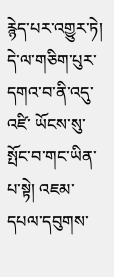རྙེད་པར་འགྱུར་ཏེ། དེ་ལ་གཅིག་པུར་དགའ་བ་ནི་འདུ་འཛི་ ཡོངས་སུ་སྤོང་བ་གང་ཡིན་པ་སྟེ། འཇམ་དཔལ་དབུགས་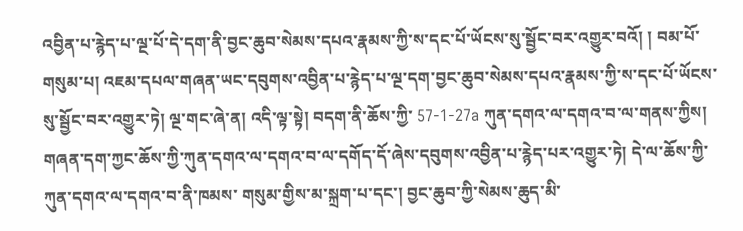འབྱིན་པ་རྙེད་པ་ལྔ་པོ་དེ་དག་ནི་བྱང་ཆུབ་སེམས་དཔའ་རྣམས་ཀྱི་ས་དང་པོ་ཡོངས་སུ་སྦྱོང་བར་འགྱུར་བའོ། ། བམ་པོ་གསུམ་པ། འཇམ་དཔལ་གཞན་ཡང་དབུགས་འབྱིན་པ་རྙེད་པ་ལྔ་དག་བྱང་ཆུབ་སེམས་དཔའ་རྣམས་ཀྱི་ས་དང་པོ་ཡོངས་སུ་སྦྱོང་བར་འགྱུར་ཏེ། ལྔ་གང་ཞེ་ན། འདི་ལྟ་སྟེ། བདག་ནི་ཆོས་ཀྱི་ 57-1-27a ཀུན་དགའ་ལ་དགའ་བ་ལ་གནས་ཀྱིས། གཞན་དག་ཀྱང་ཆོས་ཀྱི་ཀུན་དགའ་ལ་དགའ་བ་ལ་དགོད་དོ་ཞེས་དབུགས་འབྱིན་པ་རྙེད་པར་འགྱུར་ཏེ། དེ་ལ་ཆོས་ཀྱི་ཀུན་དགའ་ལ་དགའ་བ་ནི་ཁམས་ གསུམ་གྱིས་མ་སྐྲག་པ་དང་། བྱང་ཆུབ་ཀྱི་སེམས་ཆུད་མི་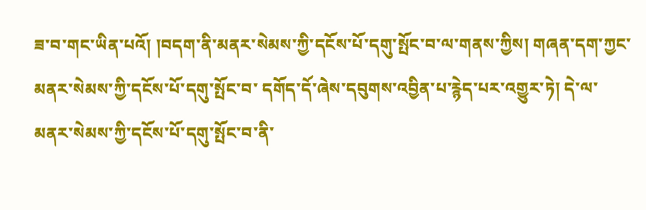ཟ་བ་གང་ཡིན་པའོ། །བདག་ནི་མནར་སེམས་ཀྱི་དངོས་པོ་དགུ་སྤོང་བ་ལ་གནས་ཀྱིས། གཞན་དག་ཀྱང་མནར་སེམས་ཀྱི་དངོས་པོ་དགུ་སྤོང་བ་ དགོད་དོ་ཞེས་དབུགས་འབྱིན་པ་རྙེད་པར་འགྱུར་ཏེ། དེ་ལ་མནར་སེམས་ཀྱི་དངོས་པོ་དགུ་སྤོང་བ་ནི་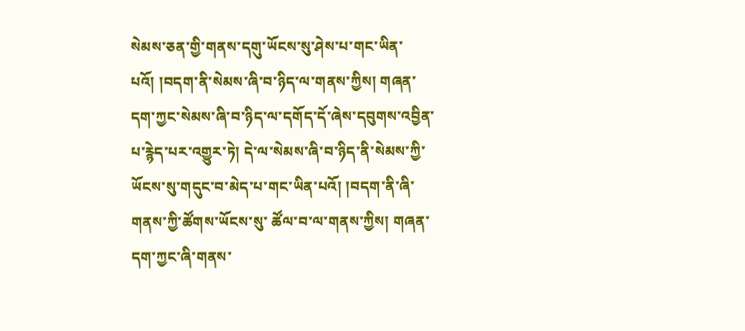སེམས་ཅན་གྱི་གནས་དགུ་ཡོངས་སུ་ཤེས་པ་གང་ཡིན་པའོ། །བདག་ནི་སེམས་ཞི་བ་ཉིད་ལ་གནས་ཀྱིས། གཞན་དག་ཀྱང་སེམས་ཞི་བ་ཉིད་ལ་དགོད་དོ་ཞེས་དབུགས་འབྱིན་པ་རྙེད་པར་འགྱུར་ཏེ། དེ་ལ་སེམས་ཞི་བ་ཉིད་ནི་སེམས་ཀྱི་ཡོངས་སུ་གདུང་བ་མེད་པ་གང་ཡིན་པའོ། །བདག་ནི་ཞི་གནས་ཀྱི་ཚོགས་ཡོངས་སུ་ ཚོལ་བ་ལ་གནས་ཀྱིས། གཞན་དག་ཀྱང་ཞི་གནས་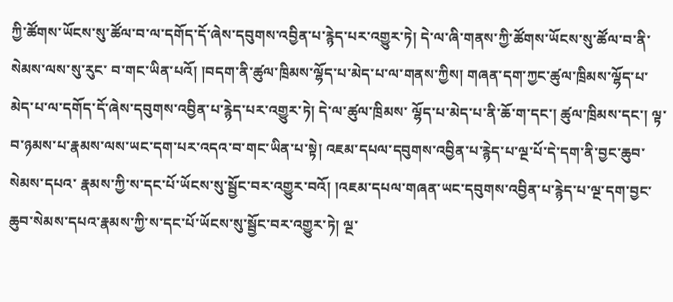ཀྱི་ཚོགས་ཡོངས་སུ་ཚོལ་བ་ལ་དགོད་དོ་ཞེས་དབུགས་འབྱིན་པ་རྙེད་པར་འགྱུར་ཏེ། དེ་ལ་ཞི་གནས་ཀྱི་ཚོགས་ཡོངས་སུ་ཚོལ་བ་ནི་སེམས་ལས་སུ་རུང་ བ་གང་ཡིན་པའོ། །བདག་ནི་ཚུལ་ཁྲིམས་ལྷོད་པ་མེད་པ་ལ་གནས་ཀྱིས། གཞན་དག་ཀྱང་ཚུལ་ཁྲིམས་ལྷོད་པ་མེད་པ་ལ་དགོད་དོ་ཞེས་དབུགས་འབྱིན་པ་རྙེད་པར་འགྱུར་ཏེ། དེ་ལ་ཚུལ་ཁྲིམས་ ལྷོད་པ་མེད་པ་ནི་ཆོ་ག་དང་། ཚུལ་ཁྲིམས་དང་། ལྟ་བ་ཉམས་པ་རྣམས་ལས་ཡང་དག་པར་འདའ་བ་གང་ཡིན་པ་སྟེ། འཇམ་དཔལ་དབུགས་འབྱིན་པ་རྙེད་པ་ལྔ་པོ་དེ་དག་ནི་བྱང་ཆུབ་སེམས་དཔའ་ རྣམས་ཀྱི་ས་དང་པོ་ཡོངས་སུ་སྦྱོང་བར་འགྱུར་བའོ། །འཇམ་དཔལ་གཞན་ཡང་དབུགས་འབྱིན་པ་རྙེད་པ་ལྔ་དག་བྱང་ཆུབ་སེམས་དཔའ་རྣམས་ཀྱི་ས་དང་པོ་ཡོངས་སུ་སྦྱོང་བར་འགྱུར་ཏེ། ལྔ་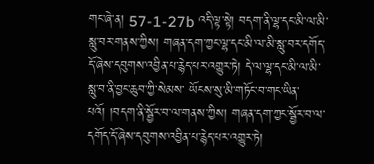གང་ཞེ་ན། 57-1-27b འདི་ལྟ་སྟེ། བདག་ནི་ལྷ་དང་མི་ལ་མི་སླུ་བར་གནས་ཀྱིས། གཞན་དག་ཀྱང་ལྷ་དང་མི་ལ་མི་སླུ་བར་དགོད་དོ་ཞེས་དབུགས་འབྱིན་པ་རྙེད་པར་འགྱུར་ཏེ། དེ་ལ་ལྷ་དང་མི་ལ་མི་སླུ་བ་ནི་བྱང་ཆུབ་ཀྱི་སེམས་ ཡོངས་སུ་མི་གཏོང་བ་གང་ཡིན་པའོ། །བདག་ནི་སྦྱོར་བ་ལ་གནས་ཀྱིས། གཞན་དག་ཀྱང་སྦྱོར་བ་ལ་དགོད་དོ་ཞེས་དབུགས་འབྱིན་པ་རྙེད་པར་འགྱུར་ཏེ།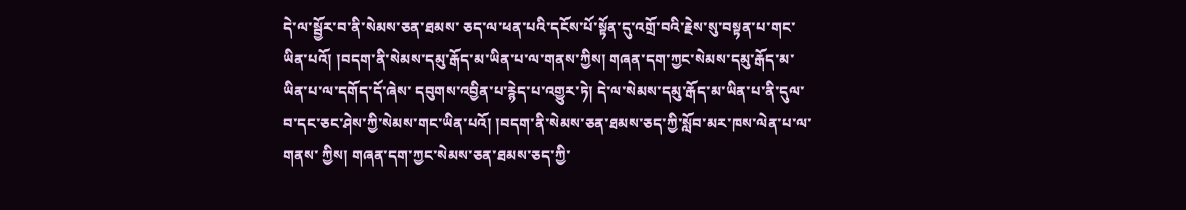དེ་ལ་སྦྱོར་བ་ནི་སེམས་ཅན་ཐམས་ ཅད་ལ་ཕན་པའི་དངོས་པོ་སྟོན་དུ་འགྲོ་བའི་རྗེས་སུ་བསྟན་པ་གང་ཡིན་པའོ། །བདག་ནི་སེམས་དམུ་རྒོད་མ་ཡིན་པ་ལ་གནས་ཀྱིས། གཞན་དག་ཀྱང་སེམས་དམུ་རྒོད་མ་ཡིན་པ་ལ་དགོད་དོ་ཞེས་ དབུགས་འབྱིན་པ་རྙེད་པ་འགྱུར་ཏེ། དེ་ལ་སེམས་དམུ་རྒོད་མ་ཡིན་པ་ནི་དུལ་བ་དང་ཅང་ཤེས་ཀྱི་སེམས་གང་ཡིན་པའོ། །བདག་ནི་སེམས་ཅན་ཐམས་ཅད་ཀྱི་སློབ་མར་ཁས་ལེན་པ་ལ་གནས་ ཀྱིས། གཞན་དག་ཀྱང་སེམས་ཅན་ཐམས་ཅད་ཀྱི་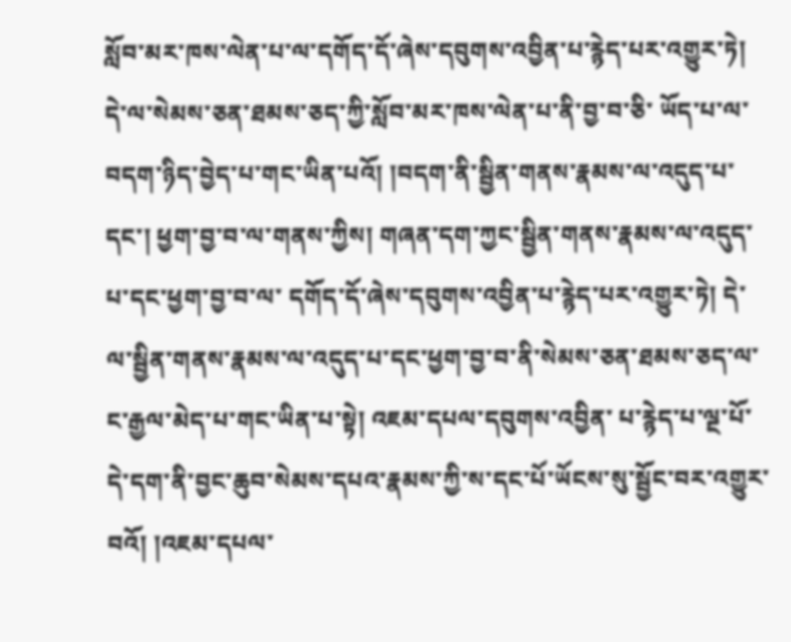སློབ་མར་ཁས་ལེན་པ་ལ་དགོད་དོ་ཞེས་དབུགས་འབྱིན་པ་རྙེད་པར་འགྱུར་ཏེ། དེ་ལ་སེམས་ཅན་ཐམས་ཅད་ཀྱི་སློབ་མར་ཁས་ལེན་པ་ནི་བྱ་བ་ཅི་ ཡོད་པ་ལ་བདག་ཉིད་བྱེད་པ་གང་ཡིན་པའོ། །བདག་ནི་སྦྱིན་གནས་རྣམས་ལ་འདུད་པ་དང་། ཕྱག་བྱ་བ་ལ་གནས་ཀྱིས། གཞན་དག་ཀྱང་སྦྱིན་གནས་རྣམས་ལ་འདུད་པ་དང་ཕྱག་བྱ་བ་ལ་ དགོད་དོ་ཞེས་དབུགས་འབྱིན་པ་རྙེད་པར་འགྱུར་ཏེ། དེ་ལ་སྦྱིན་གནས་རྣམས་ལ་འདུད་པ་དང་ཕྱག་བྱ་བ་ནི་སེམས་ཅན་ཐམས་ཅད་ལ་ང་རྒྱལ་མེད་པ་གང་ཡིན་པ་སྟེ། འཇམ་དཔལ་དབུགས་འབྱིན་ པ་རྙེད་པ་ལྔ་པོ་དེ་དག་ནི་བྱང་ཆུབ་སེམས་དཔའ་རྣམས་ཀྱི་ས་དང་པོ་ཡོངས་སུ་སྦྱོང་བར་འགྱུར་བའོ། །འཇམ་དཔལ་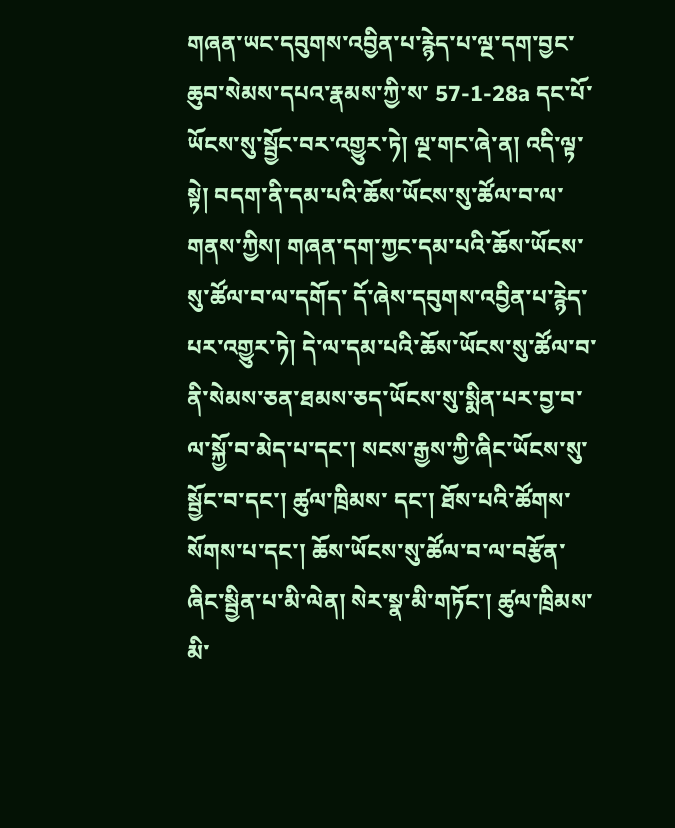གཞན་ཡང་དབུགས་འབྱིན་པ་རྙེད་པ་ལྔ་དག་བྱང་ཆུབ་སེམས་དཔའ་རྣམས་ཀྱི་ས་ 57-1-28a དང་པོ་ཡོངས་སུ་སྦྱོང་བར་འགྱུར་ཏེ། ལྔ་གང་ཞེ་ན། འདི་ལྟ་སྟེ། བདག་ནི་དམ་པའི་ཆོས་ཡོངས་སུ་ཚོལ་བ་ལ་གནས་ཀྱིས། གཞན་དག་ཀྱང་དམ་པའི་ཆོས་ཡོངས་སུ་ཚོལ་བ་ལ་དགོད་ དོ་ཞེས་དབུགས་འབྱིན་པ་རྙེད་པར་འགྱུར་ཏེ། དེ་ལ་དམ་པའི་ཆོས་ཡོངས་སུ་ཚོལ་བ་ནི་སེམས་ཅན་ཐམས་ཅད་ཡོངས་སུ་སྨིན་པར་བྱ་བ་ལ་སྐྱོ་བ་མེད་པ་དང་། སངས་རྒྱས་ཀྱི་ཞིང་ཡོངས་སུ་སྦྱོང་བ་དང་། ཚུལ་ཁྲིམས་ དང་། ཐོས་པའི་ཚོགས་སོགས་པ་དང་། ཆོས་ཡོངས་སུ་ཚོལ་བ་ལ་བརྩོན་ཞིང་སྦྱིན་པ་མི་ལེན། སེར་སྣ་མི་གཏོང་། ཚུལ་ཁྲིམས་མི་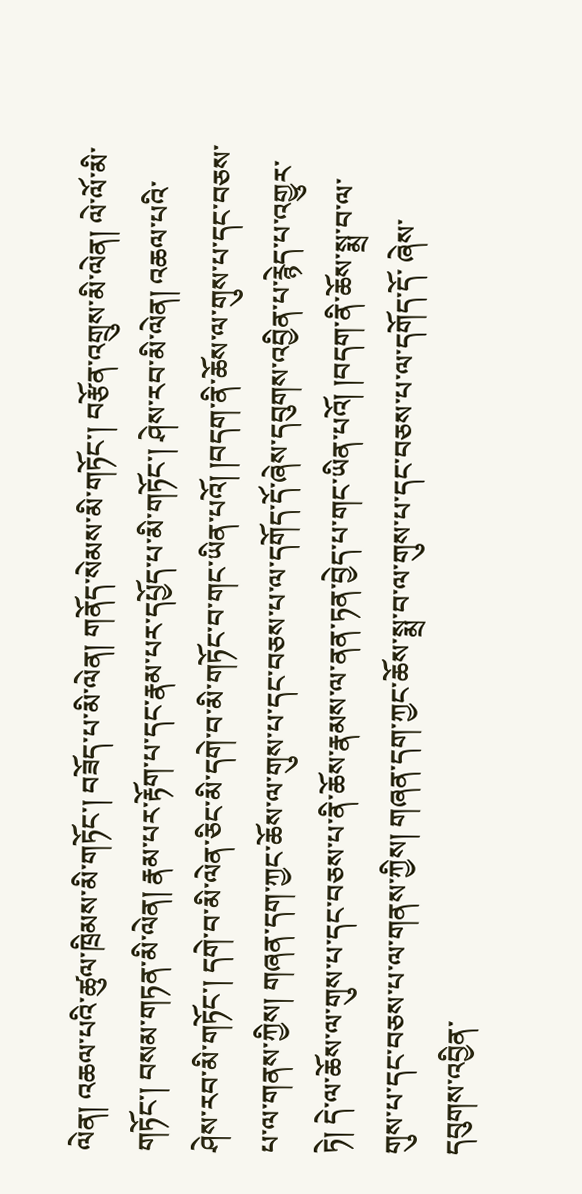ལེན། འཆལ་པའི་ཚུལ་ཁྲིམས་མི་གཏོང་། བཟོད་པ་མི་ལེན། གནོད་སེམས་མི་གཏོང་། བརྩོན་འགྲུས་མི་ལེན། ལེ་ལོ་མི་གཏོང་། བསམ་གཏན་མི་ལེན། རྣམ་པར་རྟོག་པ་དང་རྣམ་པར་དཔྱོད་པ་མི་གཏོང་། ཤེས་རབ་མི་ལེན། འཆལ་པའི་ཤེས་རབ་མི་གཏོང་། དགེ་བ་མི་ལེན་ཅིང་མི་དགེ་བ་མི་གཏོང་བ་གང་ཡིན་པའོ། །བདག་ནི་ཆོས་ལ་གུས་པ་དང་བཅས་པ་ལ་གནས་ཀྱིས། གཞན་དག་ཀྱང་ཆོས་ལ་གུས་པ་དང་བཅས་པ་ལ་དགོད་དོ་ཞེས་དབུགས་འབྱིན་པ་རྙེད་པ་འགྱུར་ཏེ། དེ་ལ་ཆོས་ལ་གུས་པ་དང་བཅས་པ་ནི་ཆོས་རྣམས་ལ་ནན་ཏན་བྱེད་པ་གང་ཡིན་པའོ། །བདག་ནི་ཆོས་སྨྲ་བ་ལ་གུས་པ་དང་བཅས་པ་ལ་གནས་ཀྱིས། གཞན་དག་ཀྱང་ཆོས་སྨྲ་བ་ལ་གུས་པ་དང་བཅས་པ་ལ་དགོད་དོ་ ཞེས་དབུགས་འབྱིན་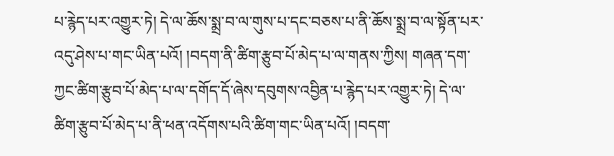པ་རྙེད་པར་འགྱུར་ཏེ། དེ་ལ་ཆོས་སྨྲ་བ་ལ་གུས་པ་དང་བཅས་པ་ནི་ཆོས་སྨྲ་བ་ལ་སྟོན་པར་འདུ་ཤེས་པ་གང་ཡིན་པའོ། །བདག་ནི་ཚིག་རྩུབ་པོ་མེད་པ་ལ་གནས་ཀྱིས། གཞན་དག་ ཀྱང་ཚིག་རྩུབ་པོ་མེད་པ་ལ་དགོད་དོ་ཞེས་དབུགས་འབྱིན་པ་རྙེད་པར་འགྱུར་ཏེ། དེ་ལ་ཚིག་རྩུབ་པོ་མེད་པ་ནི་ཕན་འདོགས་པའི་ཚིག་གང་ཡིན་པའོ། །བདག་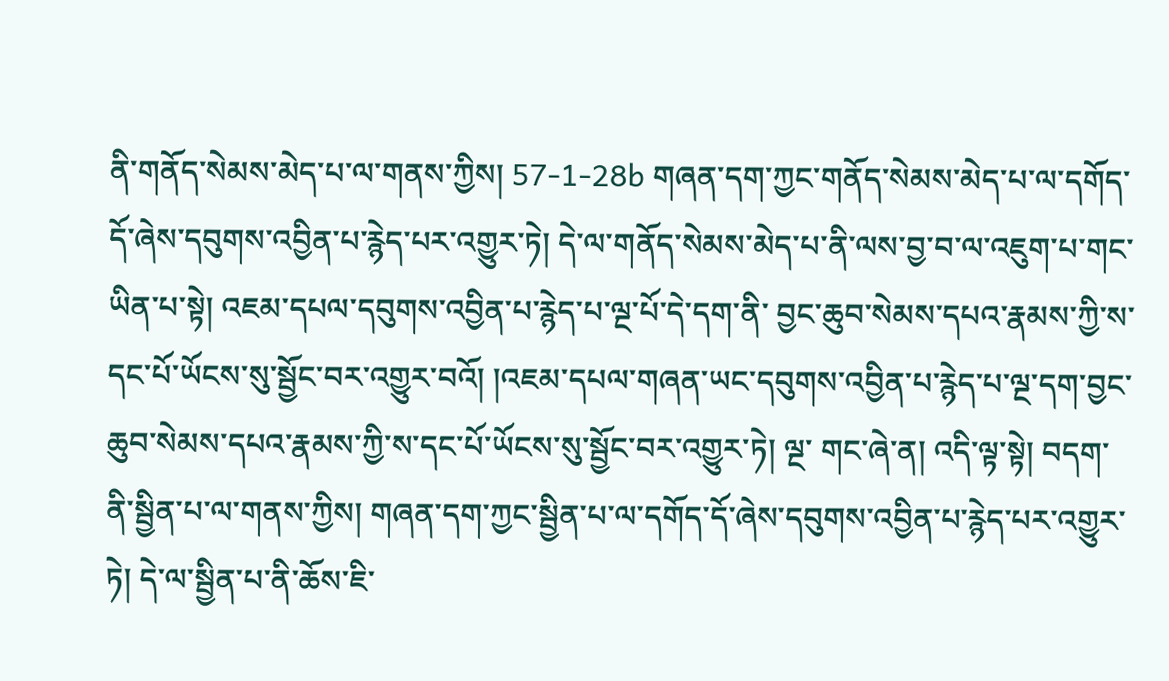ནི་གནོད་སེམས་མེད་པ་ལ་གནས་ཀྱིས། 57-1-28b གཞན་དག་ཀྱང་གནོད་སེམས་མེད་པ་ལ་དགོད་དོ་ཞེས་དབུགས་འབྱིན་པ་རྙེད་པར་འགྱུར་ཏེ། དེ་ལ་གནོད་སེམས་མེད་པ་ནི་ལས་བྱ་བ་ལ་འཇུག་པ་གང་ཡིན་པ་སྟེ། འཇམ་དཔལ་དབུགས་འབྱིན་པ་རྙེད་པ་ལྔ་པོ་དེ་དག་ནི་ བྱང་ཆུབ་སེམས་དཔའ་རྣམས་ཀྱི་ས་དང་པོ་ཡོངས་སུ་སྦྱོང་བར་འགྱུར་བའོ། །འཇམ་དཔལ་གཞན་ཡང་དབུགས་འབྱིན་པ་རྙེད་པ་ལྔ་དག་བྱང་ཆུབ་སེམས་དཔའ་རྣམས་ཀྱི་ས་དང་པོ་ཡོངས་སུ་སྦྱོང་བར་འགྱུར་ཏེ། ལྔ་ གང་ཞེ་ན། འདི་ལྟ་སྟེ། བདག་ནི་སྦྱིན་པ་ལ་གནས་ཀྱིས། གཞན་དག་ཀྱང་སྦྱིན་པ་ལ་དགོད་དོ་ཞེས་དབུགས་འབྱིན་པ་རྙེད་པར་འགྱུར་ཏེ། དེ་ལ་སྦྱིན་པ་ནི་ཆོས་ཇི་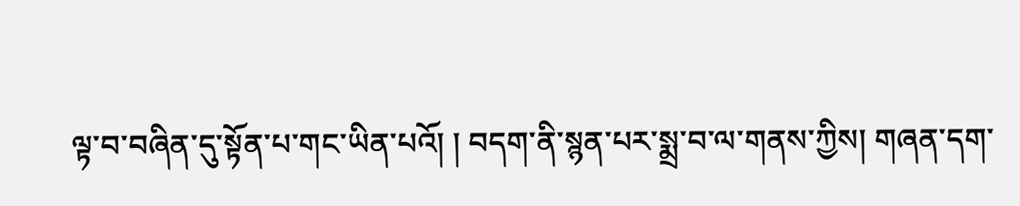ལྟ་བ་བཞིན་དུ་སྟོན་པ་གང་ཡིན་པའོ། ། བདག་ནི་སྙན་པར་སྨྲ་བ་ལ་གནས་ཀྱིས། གཞན་དག་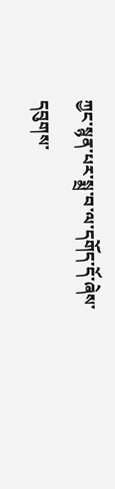ཀྱང་སྙན་པར་སྨྲ་བ་ལ་དགོད་དོ་ཞེས་དབུགས་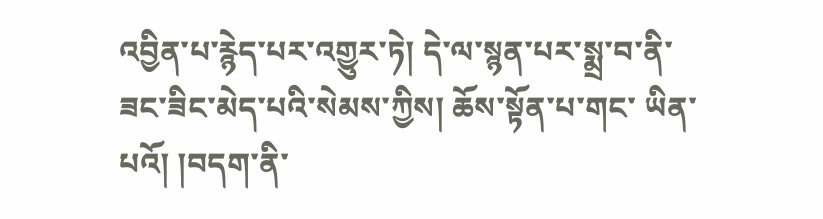འབྱིན་པ་རྙེད་པར་འགྱུར་ཏེ། དེ་ལ་སྙན་པར་སྨྲ་བ་ནི་ཟང་ཟིང་མེད་པའི་སེམས་ཀྱིས། ཆོས་སྟོན་པ་གང་ ཡིན་པའོ། །བདག་ནི་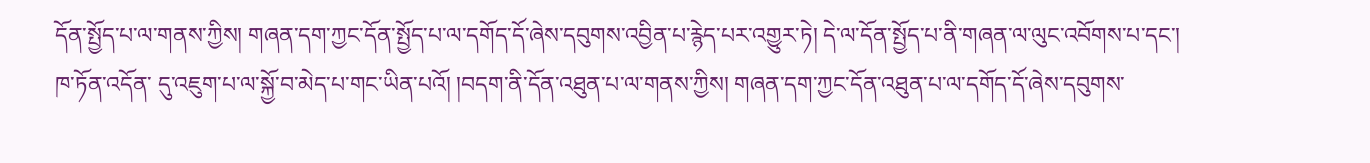དོན་སྤྱོད་པ་ལ་གནས་ཀྱིས། གཞན་དག་ཀྱང་དོན་སྤྱོད་པ་ལ་དགོད་དོ་ཞེས་དབུགས་འབྱིན་པ་རྙེད་པར་འགྱུར་ཏེ། དེ་ལ་དོན་སྤྱོད་པ་ནི་གཞན་ལ་ལུང་འབོགས་པ་དང་། ཁ་ཏོན་འདོན་ དུ་འཇུག་པ་ལ་སྐྱོ་བ་མེད་པ་གང་ཡིན་པའོ། །བདག་ནི་དོན་འཐུན་པ་ལ་གནས་ཀྱིས། གཞན་དག་ཀྱང་དོན་འཐུན་པ་ལ་དགོད་དོ་ཞེས་དབུགས་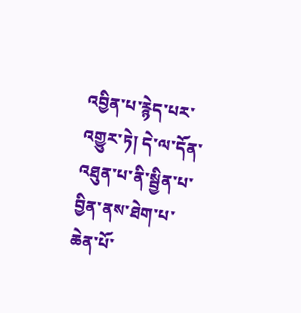འབྱིན་པ་རྙེད་པར་འགྱུར་ཏེ། དེ་ལ་དོན་འཐུན་པ་ནི་སྦྱིན་པ་ བྱིན་ནས་ཐེག་པ་ཆེན་པོ་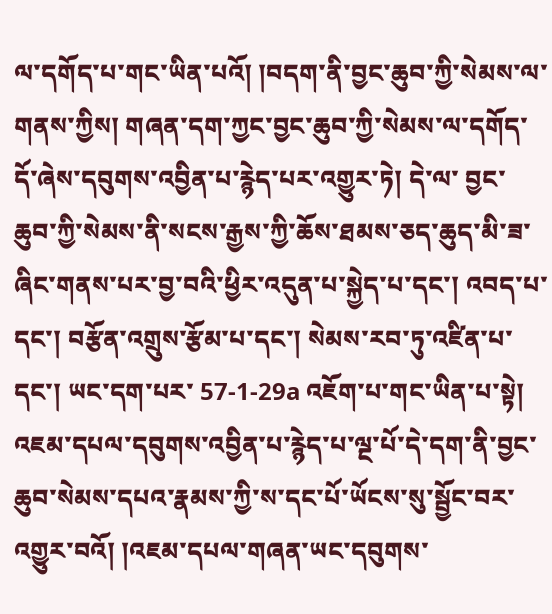ལ་དགོད་པ་གང་ཡིན་པའོ། །བདག་ནི་བྱང་ཆུབ་ཀྱི་སེམས་ལ་གནས་ཀྱིས། གཞན་དག་ཀྱང་བྱང་ཆུབ་ཀྱི་སེམས་ལ་དགོད་དོ་ཞེས་དབུགས་འབྱིན་པ་རྙེད་པར་འགྱུར་ཏེ། དེ་ལ་ བྱང་ཆུབ་ཀྱི་སེམས་ནི་སངས་རྒྱས་ཀྱི་ཆོས་ཐམས་ཅད་ཆུད་མི་ཟ་ཞིང་གནས་པར་བྱ་བའི་ཕྱིར་འདུན་པ་སྐྱེད་པ་དང་། འབད་པ་དང་། བརྩོན་འགྲུས་རྩོམ་པ་དང་། སེམས་རབ་ཏུ་འཛིན་པ་དང་། ཡང་དག་པར་ 57-1-29a འཇོག་པ་གང་ཡིན་པ་སྟེ། འཇམ་དཔལ་དབུགས་འབྱིན་པ་རྙེད་པ་ལྔ་པོ་དེ་དག་ནི་བྱང་ཆུབ་སེམས་དཔའ་རྣམས་ཀྱི་ས་དང་པོ་ཡོངས་སུ་སྦྱོང་བར་འགྱུར་བའོ། །འཇམ་དཔལ་གཞན་ཡང་དབུགས་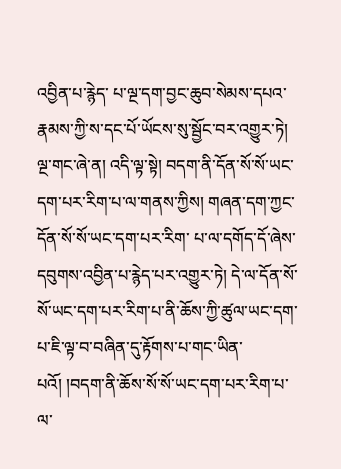འབྱིན་པ་རྙེད་ པ་ལྔ་དག་བྱང་ཆུབ་སེམས་དཔའ་རྣམས་ཀྱི་ས་དང་པོ་ཡོངས་སུ་སྦྱོང་བར་འགྱུར་ཏེ། ལྔ་གང་ཞེ་ན། འདི་ལྟ་སྟེ། བདག་ནི་དོན་སོ་སོ་ཡང་དག་པར་རིག་པ་ལ་གནས་ཀྱིས། གཞན་དག་ཀྱང་དོན་སོ་སོ་ཡང་དག་པར་རིག་ པ་ལ་དགོད་དོ་ཞེས་དབུགས་འབྱིན་པ་རྙེད་པར་འགྱུར་ཏེ། དེ་ལ་དོན་སོ་སོ་ཡང་དག་པར་རིག་པ་ནི་ཆོས་ཀྱི་ཚུལ་ཡང་དག་པ་ཇི་ལྟ་བ་བཞིན་དུ་རྟོགས་པ་གང་ཡིན་པའོ། །བདག་ནི་ཆོས་སོ་སོ་ཡང་དག་པར་རིག་པ་ལ་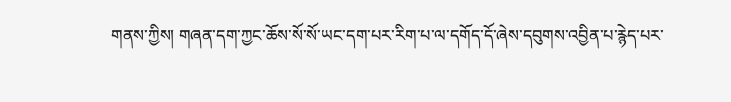གནས་ཀྱིས། གཞན་དག་ཀྱང་ཆོས་སོ་སོ་ཡང་དག་པར་རིག་པ་ལ་དགོད་དོ་ཞེས་དབུགས་འབྱིན་པ་རྙེད་པར་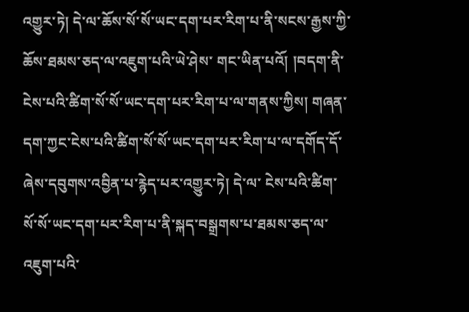འགྱུར་ཏེ། དེ་ལ་ཆོས་སོ་སོ་ཡང་དག་པར་རིག་པ་ནི་སངས་རྒྱས་ཀྱི་ཆོས་ཐམས་ཅད་ལ་འཇུག་པའི་ཡེ་ཤེས་ གང་ཡིན་པའོ། །བདག་ནི་ངེས་པའི་ཚིག་སོ་སོ་ཡང་དག་པར་རིག་པ་ལ་གནས་ཀྱིས། གཞན་དག་ཀྱང་ངེས་པའི་ཚིག་སོ་སོ་ཡང་དག་པར་རིག་པ་ལ་དགོད་དོ་ཞེས་དབུགས་འབྱིན་པ་རྙེད་པར་འགྱུར་ཏེ། དེ་ལ་ ངེས་པའི་ཚིག་སོ་སོ་ཡང་དག་པར་རིག་པ་ནི་སྐད་བསྒྲགས་པ་ཐམས་ཅད་ལ་འཇུག་པའི་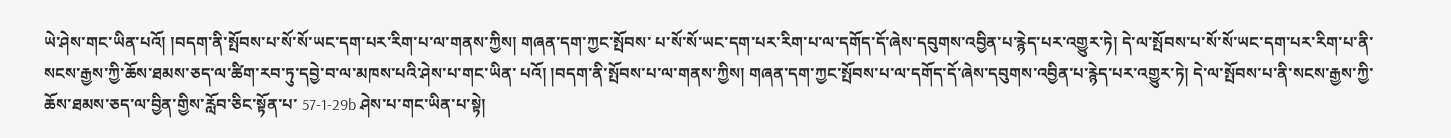ཡེ་ཤེས་གང་ཡིན་པའོ། །བདག་ནི་སྤོབས་པ་སོ་སོ་ཡང་དག་པར་རིག་པ་ལ་གནས་ཀྱིས། གཞན་དག་ཀྱང་སྤོབས་ པ་སོ་སོ་ཡང་དག་པར་རིག་པ་ལ་དགོད་དོ་ཞེས་དབུགས་འབྱིན་པ་རྙེད་པར་འགྱུར་ཏེ། དེ་ལ་སྤོབས་པ་སོ་སོ་ཡང་དག་པར་རིག་པ་ནི་སངས་རྒྱས་ཀྱི་ཆོས་ཐམས་ཅད་ལ་ཚིག་རབ་ཏུ་དབྱེ་བ་ལ་མཁས་པའི་ཤེས་པ་གང་ཡིན་ པའོ། །བདག་ནི་སྤོབས་པ་ལ་གནས་ཀྱིས། གཞན་དག་ཀྱང་སྤོབས་པ་ལ་དགོད་དོ་ཞེས་དབུགས་འབྱིན་པ་རྙེད་པར་འགྱུར་ཏེ། དེ་ལ་སྤོབས་པ་ནི་སངས་རྒྱས་ཀྱི་ཆོས་ཐམས་ཅད་ལ་བྱིན་གྱིས་རློབ་ཅིང་སྟོན་པ་ 57-1-29b ཤེས་པ་གང་ཡིན་པ་སྟེ།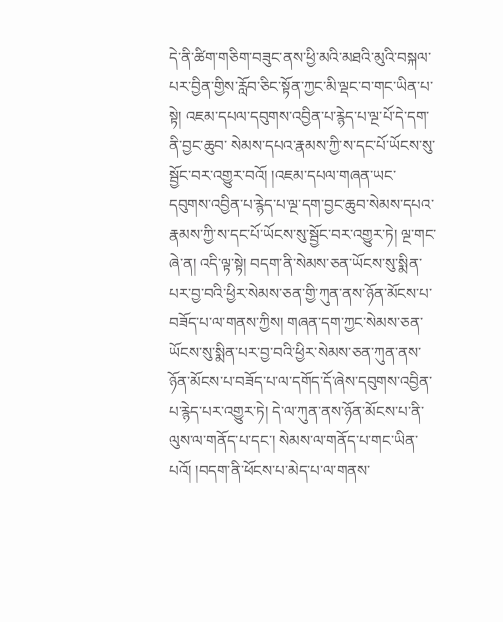དེ་ནི་ཚིག་གཅིག་བཟུང་ནས་ཕྱི་མའི་མཐའི་མུའི་བསྐལ་པར་བྱིན་གྱིས་རློབ་ཅིང་སྟོན་ཀྱང་མི་ལྡང་བ་གང་ཡིན་པ་སྟེ། འཇམ་དཔལ་དབུགས་འབྱིན་པ་རྙེད་པ་ལྔ་པོ་དེ་དག་ནི་བྱང་ཆུབ་ སེམས་དཔའ་རྣམས་ཀྱི་ས་དང་པོ་ཡོངས་སུ་སྦྱོང་བར་འགྱུར་བའོ། །འཇམ་དཔལ་གཞན་ཡང་དབུགས་འབྱིན་པ་རྙེད་པ་ལྔ་དག་བྱང་ཆུབ་སེམས་དཔའ་རྣམས་ཀྱི་ས་དང་པོ་ཡོངས་སུ་སྦྱོང་བར་འགྱུར་ཏེ། ལྔ་གང་ཞེ་ན། འདི་ལྟ་སྟེ། བདག་ནི་སེམས་ཅན་ཡོངས་སུ་སྨིན་པར་བྱ་བའི་ཕྱིར་སེམས་ཅན་གྱི་ཀུན་ནས་ཉོན་མོངས་པ་བཟོད་པ་ལ་གནས་ཀྱིས། གཞན་དག་ཀྱང་སེམས་ཅན་ཡོངས་སུ་སྨིན་པར་བྱ་བའི་ཕྱིར་སེམས་ཅན་ཀུན་ནས་ ཉོན་མོངས་པ་བཟོད་པ་ལ་དགོད་དོ་ཞེས་དབུགས་འབྱིན་པ་རྙེད་པར་འགྱུར་ཏེ། དེ་ལ་ཀུན་ནས་ཉོན་མོངས་པ་ནི་ལུས་ལ་གནོད་པ་དང་། སེམས་ལ་གནོད་པ་གང་ཡིན་པའོ། །བདག་ནི་ཕོངས་པ་མེད་པ་ལ་གནས་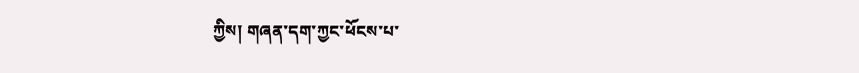ཀྱིས། གཞན་དག་ཀྱང་ཕོངས་པ་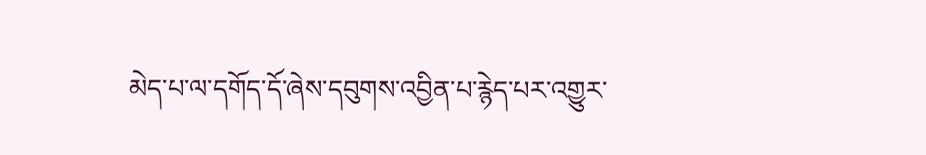མེད་པ་ལ་དགོད་དོ་ཞེས་དབུགས་འབྱིན་པ་རྙེད་པར་འགྱུར་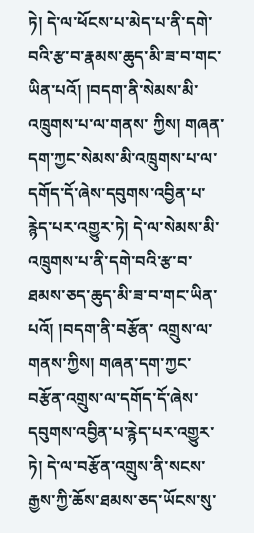ཏེ། དེ་ལ་ཕོངས་པ་མེད་པ་ནི་དགེ་བའི་རྩ་བ་རྣམས་ཆུད་མི་ཟ་བ་གང་ཡིན་པའོ། །བདག་ནི་སེམས་མི་འཁྲུགས་པ་ལ་གནས་ ཀྱིས། གཞན་དག་ཀྱང་སེམས་མི་འཁྲུགས་པ་ལ་དགོད་དོ་ཞེས་དབུགས་འབྱིན་པ་རྙེད་པར་འགྱུར་ཏེ། དེ་ལ་སེམས་མི་འཁྲུགས་པ་ནི་དགེ་བའི་རྩ་བ་ཐམས་ཅད་ཆུད་མི་ཟ་བ་གང་ཡིན་པའོ། །བདག་ནི་བརྩོན་ འགྲུས་ལ་གནས་ཀྱིས། གཞན་དག་ཀྱང་བརྩོན་འགྲུས་ལ་དགོད་དོ་ཞེས་དབུགས་འབྱིན་པ་རྙེད་པར་འགྱུར་ཏེ། དེ་ལ་བརྩོན་འགྲུས་ནི་སངས་རྒྱས་ཀྱི་ཆོས་ཐམས་ཅད་ཡོངས་སུ་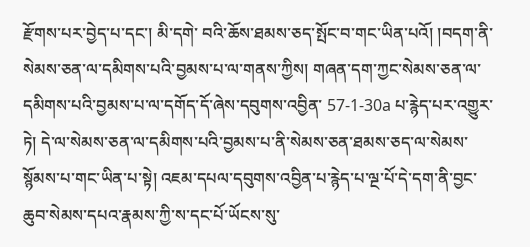རྫོགས་པར་བྱེད་པ་དང་། མི་དགེ་ བའི་ཆོས་ཐམས་ཅད་སྤོང་བ་གང་ཡིན་པའོ། །བདག་ནི་སེམས་ཅན་ལ་དམིགས་པའི་བྱམས་པ་ལ་གནས་ཀྱིས། གཞན་དག་ཀྱང་སེམས་ཅན་ལ་དམིགས་པའི་བྱམས་པ་ལ་དགོད་དོ་ཞེས་དབུགས་འབྱིན་ 57-1-30a པ་རྙེད་པར་འགྱུར་ཏེ། དེ་ལ་སེམས་ཅན་ལ་དམིགས་པའི་བྱམས་པ་ནི་སེམས་ཅན་ཐམས་ཅད་ལ་སེམས་སྙོམས་པ་གང་ཡིན་པ་སྟེ། འཇམ་དཔལ་དབུགས་འབྱིན་པ་རྙེད་པ་ལྔ་པོ་དེ་དག་ནི་བྱང་ ཆུབ་སེམས་དཔའ་རྣམས་ཀྱི་ས་དང་པོ་ཡོངས་སུ་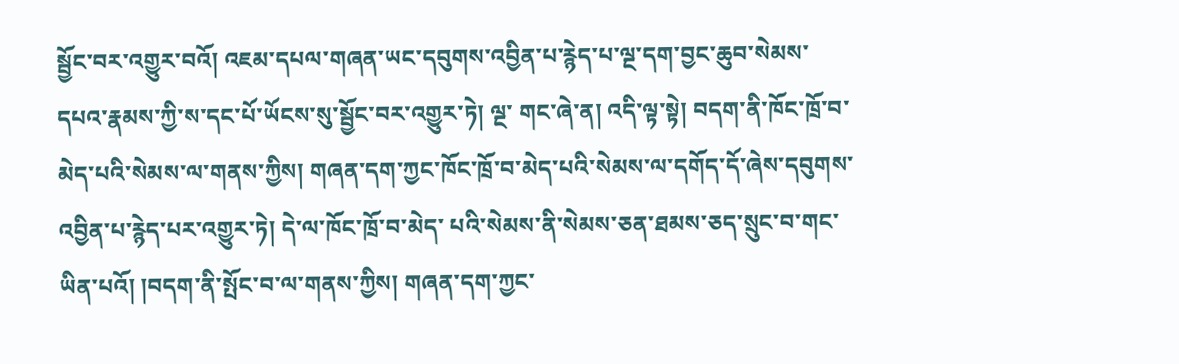སྦྱོང་བར་འགྱུར་བའོ། འཇམ་དཔལ་གཞན་ཡང་དབུགས་འབྱིན་པ་རྙེད་པ་ལྔ་དག་བྱང་ཆུབ་སེམས་དཔའ་རྣམས་ཀྱི་ས་དང་པོ་ཡོངས་སུ་སྦྱོང་བར་འགྱུར་ཏེ། ལྔ་ གང་ཞེ་ན། འདི་ལྟ་སྟེ། བདག་ནི་ཁོང་ཁྲོ་བ་མེད་པའི་སེམས་ལ་གནས་ཀྱིས། གཞན་དག་ཀྱང་ཁོང་ཁྲོ་བ་མེད་པའི་སེམས་ལ་དགོད་དོ་ཞེས་དབུགས་འབྱིན་པ་རྙེད་པར་འགྱུར་ཏེ། དེ་ལ་ཁོང་ཁྲོ་བ་མེད་ པའི་སེམས་ནི་སེམས་ཅན་ཐམས་ཅད་སྲུང་བ་གང་ཡིན་པའོ། །བདག་ནི་སྤོང་བ་ལ་གནས་ཀྱིས། གཞན་དག་ཀྱང་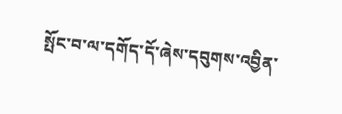སྤོང་བ་ལ་དགོད་དོ་ཞེས་དབུགས་འབྱིན་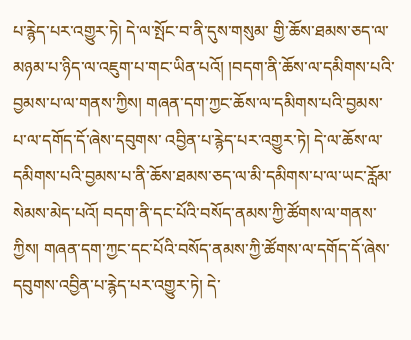པ་རྙེད་པར་འགྱུར་ཏེ། དེ་ལ་སྤོང་བ་ནི་དུས་གསུམ་ གྱི་ཆོས་ཐམས་ཅད་ལ་མཉམ་པ་ཉིད་ལ་འཇུག་པ་གང་ཡིན་པའོ། །བདག་ནི་ཆོས་ལ་དམིགས་པའི་བྱམས་པ་ལ་གནས་ཀྱིས། གཞན་དག་ཀྱང་ཆོས་ལ་དམིགས་པའི་བྱམས་པ་ལ་དགོད་དོ་ཞེས་དབུགས་ འབྱིན་པ་རྙེད་པར་འགྱུར་ཏེ། དེ་ལ་ཆོས་ལ་དམིགས་པའི་བྱམས་པ་ནི་ཆོས་ཐམས་ཅད་ལ་མི་དམིགས་པ་ལ་ཡང་རློམ་སེམས་མེད་པའོ། བདག་ནི་དང་པོའི་བསོད་ནམས་ཀྱི་ཚོགས་ལ་གནས་ཀྱིས། གཞན་དག་ཀྱང་དང་པོའི་བསོད་ནམས་ཀྱི་ཚོགས་ལ་དགོད་དོ་ཞེས་དབུགས་འབྱིན་པ་རྙེད་པར་འགྱུར་ཏེ། དེ་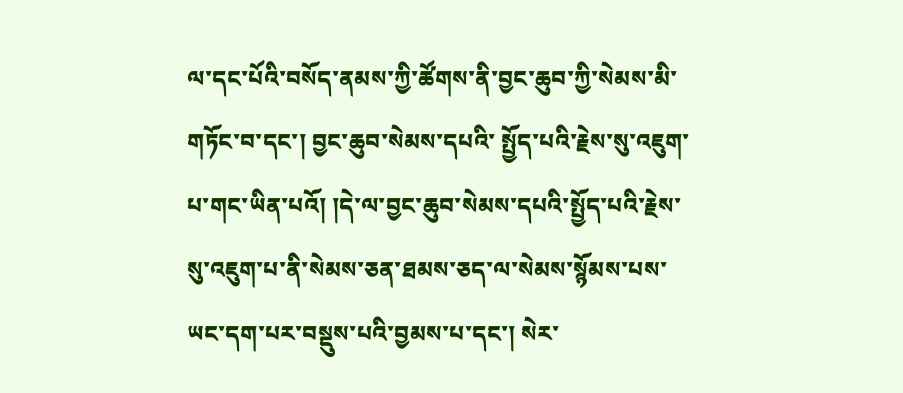ལ་དང་པོའི་བསོད་ནམས་ཀྱི་ཚོགས་ནི་བྱང་ཆུབ་ཀྱི་སེམས་མི་གཏོང་བ་དང་། བྱང་ཆུབ་སེམས་དཔའི་ སྤྱོད་པའི་རྗེས་སུ་འཇུག་པ་གང་ཡིན་པའོ། །དེ་ལ་བྱང་ཆུབ་སེམས་དཔའི་སྤྱོད་པའི་རྗེས་སུ་འཇུག་པ་ནི་སེམས་ཅན་ཐམས་ཅད་ལ་སེམས་སྙོམས་པས་ཡང་དག་པར་བསྡུས་པའི་བྱམས་པ་དང་། སེར་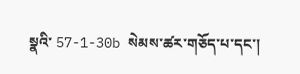སྣའི་ 57-1-30b སེམས་ཚར་གཅོད་པ་དང་།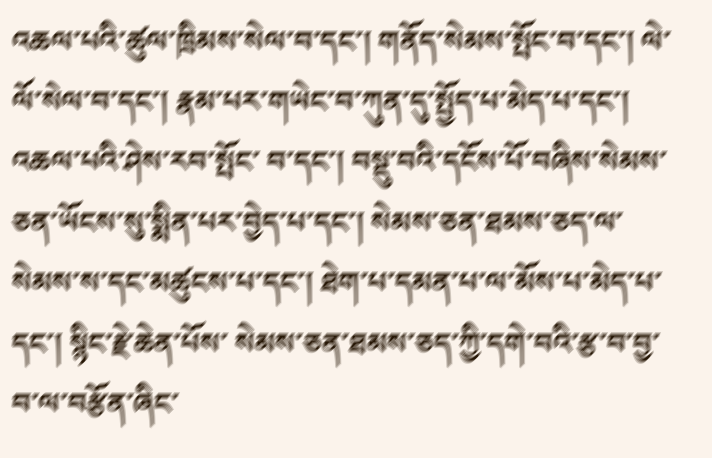འཆལ་པའི་ཚུལ་ཁྲིམས་སེལ་བ་དང་། གནོད་སེམས་སྤོང་བ་དང་། ལེ་ལོ་སེལ་བ་དང་། རྣམ་པར་གཡེང་བ་ཀུན་དུ་སྤྱོད་པ་མེད་པ་དང་། འཆལ་པའི་ཤེས་རབ་སྤོང་ བ་དང་། བསྡུ་བའི་དངོས་པོ་བཞིས་སེམས་ཅན་ཡོངས་སུ་སྨིན་པར་བྱེད་པ་དང་། སེམས་ཅན་ཐམས་ཅད་ལ་སེམས་ས་དང་མཚུངས་པ་དང་། ཐེག་པ་དམན་པ་ལ་མོས་པ་མེད་པ་དང་། སྙིང་རྗེ་ཆེན་པོས་ སེམས་ཅན་ཐམས་ཅད་ཀྱི་དགེ་བའི་རྩ་བ་བྱ་བ་ལ་བརྩོན་ཞིང་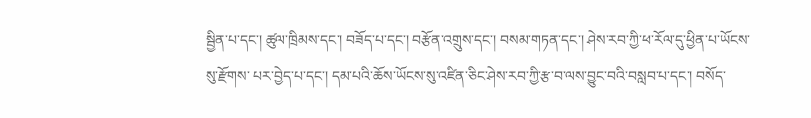སྦྱིན་པ་དང་། ཚུལ་ཁྲིམས་དང་། བཟོད་པ་དང་། བརྩོན་འགྲུས་དང་། བསམ་གཏན་དང་། ཤེས་རབ་ཀྱི་ཕ་རོལ་དུ་ཕྱིན་པ་ཡོངས་སུ་རྫོགས་ པར་བྱེད་པ་དང་། དམ་པའི་ཆོས་ཡོངས་སུ་འཛིན་ཅིང་ཤེས་རབ་ཀྱི་རྩ་བ་ལས་བྱུང་བའི་བསླབ་པ་དང་། བསོད་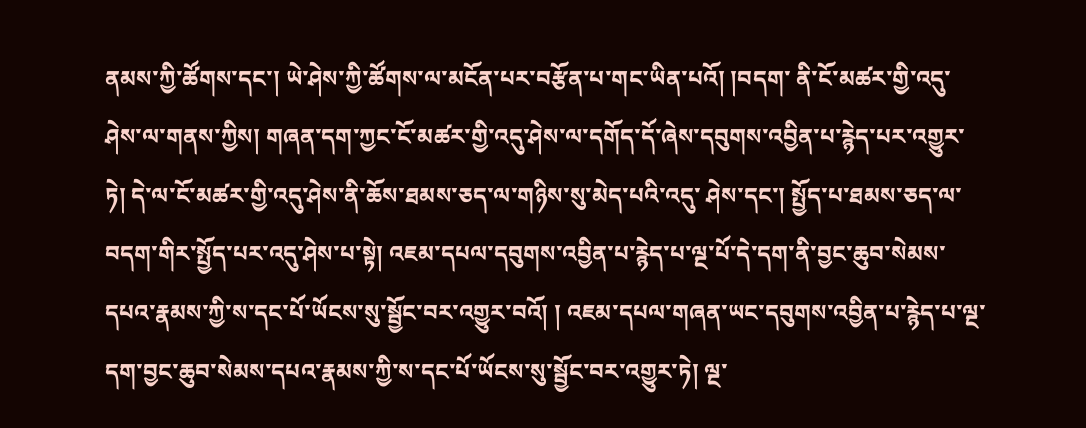ནམས་ཀྱི་ཚོགས་དང་། ཡེ་ཤེས་ཀྱི་ཚོགས་ལ་མངོན་པར་བརྩོན་པ་གང་ཡིན་པའོ། །བདག་ ནི་ངོ་མཚར་གྱི་འདུ་ཤེས་ལ་གནས་ཀྱིས། གཞན་དག་ཀྱང་ངོ་མཚར་གྱི་འདུ་ཤེས་ལ་དགོད་དོ་ཞེས་དབུགས་འབྱིན་པ་རྙེད་པར་འགྱུར་ཏེ། དེ་ལ་ངོ་མཚར་གྱི་འདུ་ཤེས་ནི་ཆོས་ཐམས་ཅད་ལ་གཉིས་སུ་མེད་པའི་འདུ་ ཤེས་དང་། སྤྱོད་པ་ཐམས་ཅད་ལ་བདག་གིར་སྤྱོད་པར་འདུ་ཤེས་པ་སྟེ། འཇམ་དཔལ་དབུགས་འབྱིན་པ་རྙེད་པ་ལྔ་པོ་དེ་དག་ནི་བྱང་ཆུབ་སེམས་དཔའ་རྣམས་ཀྱི་ས་དང་པོ་ཡོངས་སུ་སྦྱོང་བར་འགྱུར་བའོ། ། འཇམ་དཔལ་གཞན་ཡང་དབུགས་འབྱིན་པ་རྙེད་པ་ལྔ་དག་བྱང་ཆུབ་སེམས་དཔའ་རྣམས་ཀྱི་ས་དང་པོ་ཡོངས་སུ་སྦྱོང་བར་འགྱུར་ཏེ། ལྔ་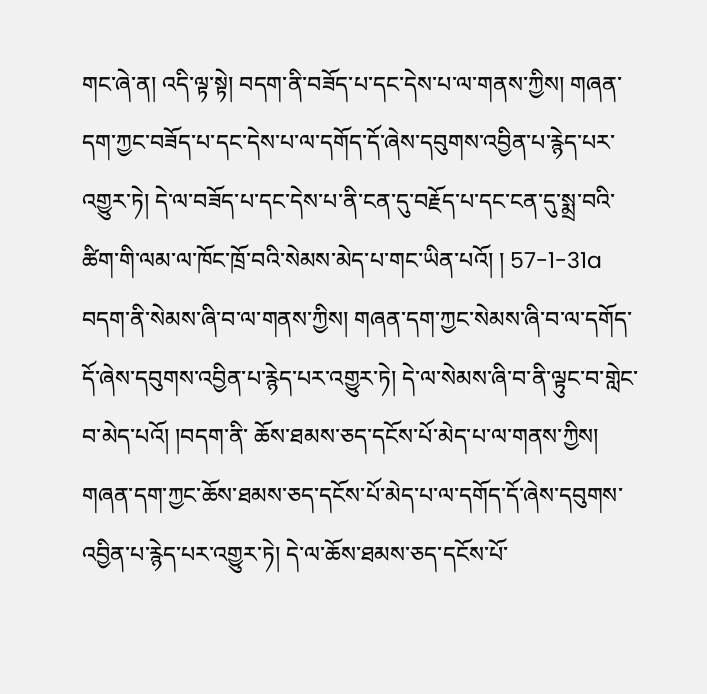གང་ཞེ་ན། འདི་ལྟ་སྟེ། བདག་ནི་བཟོད་པ་དང་དེས་པ་ལ་གནས་ཀྱིས། གཞན་ དག་ཀྱང་བཟོད་པ་དང་དེས་པ་ལ་དགོད་དོ་ཞེས་དབུགས་འབྱིན་པ་རྙེད་པར་འགྱུར་ཏེ། དེ་ལ་བཟོད་པ་དང་དེས་པ་ནི་ངན་དུ་བརྗོད་པ་དང་ངན་དུ་སྨྲ་བའི་ཚིག་གི་ལམ་ལ་ཁོང་ཁྲོ་བའི་སེམས་མེད་པ་གང་ཡིན་པའོ། ། 57-1-31a བདག་ནི་སེམས་ཞི་བ་ལ་གནས་ཀྱིས། གཞན་དག་ཀྱང་སེམས་ཞི་བ་ལ་དགོད་དོ་ཞེས་དབུགས་འབྱིན་པ་རྙེད་པར་འགྱུར་ཏེ། དེ་ལ་སེམས་ཞི་བ་ནི་ལྟུང་བ་གླེང་བ་མེད་པའོ། །བདག་ནི་ ཆོས་ཐམས་ཅད་དངོས་པོ་མེད་པ་ལ་གནས་ཀྱིས། གཞན་དག་ཀྱང་ཆོས་ཐམས་ཅད་དངོས་པོ་མེད་པ་ལ་དགོད་དོ་ཞེས་དབུགས་འབྱིན་པ་རྙེད་པར་འགྱུར་ཏེ། དེ་ལ་ཆོས་ཐམས་ཅད་དངོས་པོ་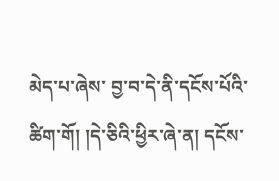མེད་པ་ཞེས་ བྱ་བ་དེ་ནི་དངོས་པོའི་ཚིག་གོ། །དེ་ཅིའི་ཕྱིར་ཞེ་ན། དངོས་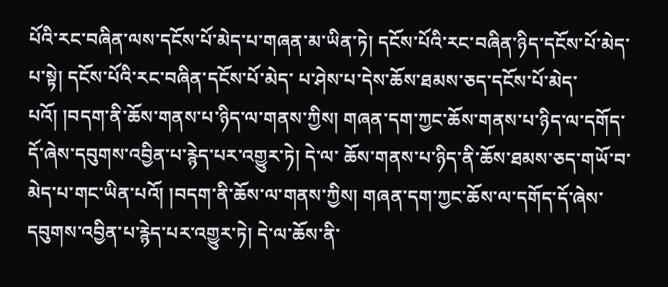པོའི་རང་བཞིན་ལས་དངོས་པོ་མེད་པ་གཞན་མ་ཡིན་ཏེ། དངོས་པོའི་རང་བཞིན་ཉིད་དངོས་པོ་མེད་པ་སྟེ། དངོས་པོའི་རང་བཞིན་དངོས་པོ་མེད་ པ་ཤེས་པ་དེས་ཆོས་ཐམས་ཅད་དངོས་པོ་མེད་པའོ། །བདག་ནི་ཆོས་གནས་པ་ཉིད་ལ་གནས་ཀྱིས། གཞན་དག་ཀྱང་ཆོས་གནས་པ་ཉིད་ལ་དགོད་དོ་ཞེས་དབུགས་འབྱིན་པ་རྙེད་པར་འགྱུར་ཏེ། དེ་ལ་ ཆོས་གནས་པ་ཉིད་ནི་ཆོས་ཐམས་ཅད་གཡོ་བ་མེད་པ་གང་ཡིན་པའོ། །བདག་ནི་ཆོས་ལ་གནས་ཀྱིས། གཞན་དག་ཀྱང་ཆོས་ལ་དགོད་དོ་ཞེས་དབུགས་འབྱིན་པ་རྙེད་པར་འགྱུར་ཏེ། དེ་ལ་ཆོས་ནི་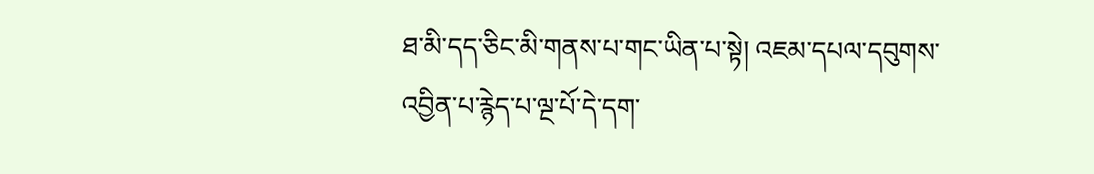ཐ་མི་དད་ཅིང་མི་གནས་པ་གང་ཡིན་པ་སྟེ། འཇམ་དཔལ་དབུགས་འབྱིན་པ་རྙེད་པ་ལྔ་པོ་དེ་དག་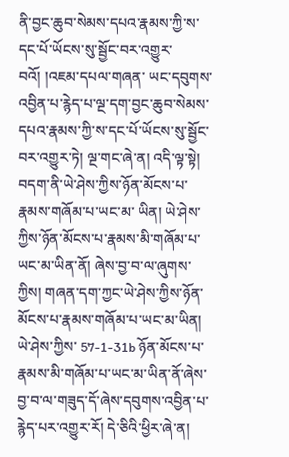ནི་བྱང་ཆུབ་སེམས་དཔའ་རྣམས་ཀྱི་ས་དང་པོ་ཡོངས་སུ་སྦྱོང་བར་འགྱུར་བའོ། །འཇམ་དཔལ་གཞན་ ཡང་དབུགས་འབྱིན་པ་རྙེད་པ་ལྔ་དག་བྱང་ཆུབ་སེམས་དཔའ་རྣམས་ཀྱི་ས་དང་པོ་ཡོངས་སུ་སྦྱོང་བར་འགྱུར་ཏེ། ལྔ་གང་ཞེ་ན། འདི་ལྟ་སྟེ། བདག་ནི་ཡེ་ཤེས་ཀྱིས་ཉོན་མོངས་པ་རྣམས་གཞོམ་པ་ཡང་མ་ ཡིན། ཡེ་ཤེས་ཀྱིས་ཉོན་མོངས་པ་རྣམས་མི་གཞོམ་པ་ཡང་མ་ཡིན་ནོ། ཞེས་བྱ་བ་ལ་ཞུགས་ཀྱིས། གཞན་དག་ཀྱང་ཡེ་ཤེས་ཀྱིས་ཉོན་མོངས་པ་རྣམས་གཞོམ་པ་ཡང་མ་ཡིན། ཡེ་ཤེས་ཀྱིས་ 57-1-31b ཉོན་མོངས་པ་རྣམས་མི་གཞོམ་པ་ཡང་མ་ཡིན་ནོ་ཞེས་བྱ་བ་ལ་གཟུད་དོ་ཞེས་དབུགས་འབྱིན་པ་རྙེད་པར་འགྱུར་རོ། དེ་ཅིའི་ཕྱིར་ཞེ་ན།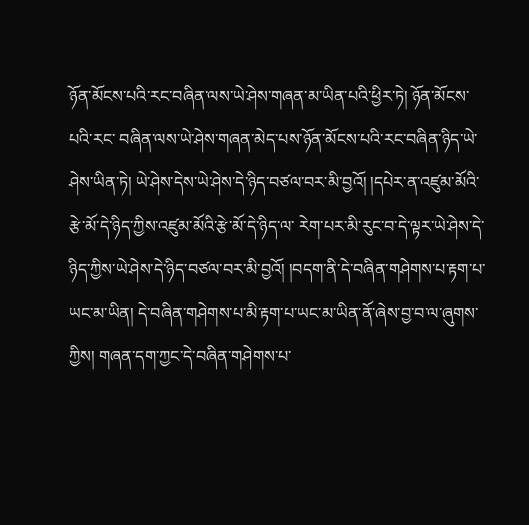ཉོན་མོངས་པའི་རང་བཞིན་ལས་ཡེ་ཤེས་གཞན་མ་ཡིན་པའི་ཕྱིར་ཏེ། ཉོན་མོངས་པའི་རང་ བཞིན་ལས་ཡེ་ཤེས་གཞན་མེད་པས་ཉོན་མོངས་པའི་རང་བཞིན་ཉིད་ཡེ་ཤེས་ཡིན་ཏེ། ཡེ་ཤེས་དེས་ཡེ་ཤེས་དེ་ཉིད་བཙལ་བར་མི་བྱའོ། །དཔེར་ན་འཛུམ་མོའི་རྩེ་མོ་དེ་ཉིད་ཀྱིས་འཛུམ་མོའི་རྩེ་མོ་དེ་ཉིད་ལ་ རེག་པར་མི་རུང་བ་དེ་ལྟར་ཡེ་ཤེས་དེ་ཉིད་ཀྱིས་ཡེ་ཤེས་དེ་ཉིད་བཙལ་བར་མི་བྱའོ། །བདག་ནི་དེ་བཞིན་གཤེགས་པ་རྟག་པ་ཡང་མ་ཡིན། དེ་བཞིན་གཤེགས་པ་མི་རྟག་པ་ཡང་མ་ཡིན་ནོ་ཞེས་བྱ་བ་ལ་ཞུགས་ ཀྱིས། གཞན་དག་ཀྱང་དེ་བཞིན་གཤེགས་པ་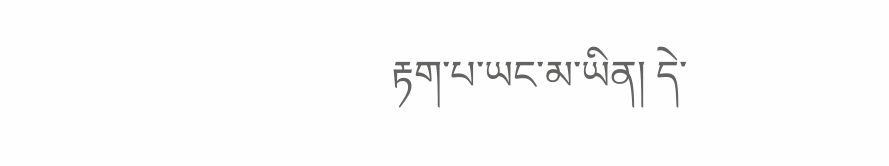རྟག་པ་ཡང་མ་ཡིན། དེ་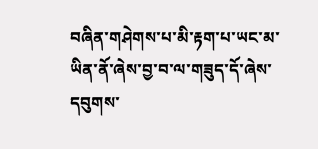བཞིན་གཤེགས་པ་མི་རྟག་པ་ཡང་མ་ཡིན་ནོ་ཞེས་བྱ་བ་ལ་གཟུད་དོ་ཞེས་དབུགས་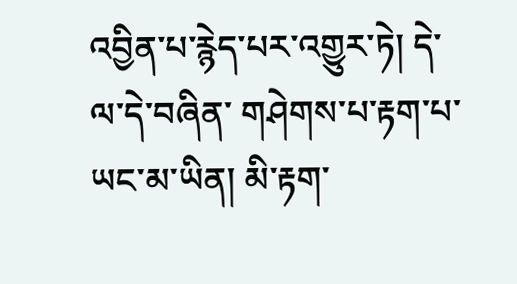འབྱིན་པ་རྙེད་པར་འགྱུར་ཏེ། དེ་ལ་དེ་བཞིན་ གཤེགས་པ་རྟག་པ་ཡང་མ་ཡིན། མི་རྟག་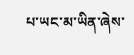པ་ཡང་མ་ཡིན་ཞེས་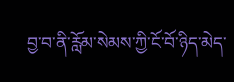བྱ་བ་ནི་རློམ་སེམས་ཀྱི་ངོ་བོ་ཉིད་མེད་